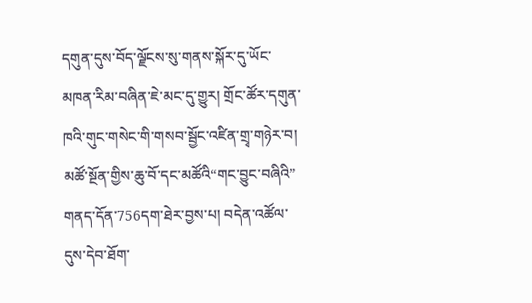དགུན་དུས་བོད་ལྗོངས་སུ་གནས་སྐོར་དུ་ཡོང་མཁན་རིམ་བཞིན་ཇེ་མང་དུ་གྱུར། གྲོང་ཚོར་དགུན་ཁའི་གུང་གསེང་གི་གསབ་སྦྱོང་འཛིན་གྲྭ་གཉེར་བ། མཚོ་སྔོན་གྱིས་ཆུ་བོ་དང་མཚོའི“གང་བྱུང་བཞིའི” གནད་དོན་756དག་ཐེར་བྱས་པ། བདེན་འཚོལ་དུས་དེབ་ཐོག་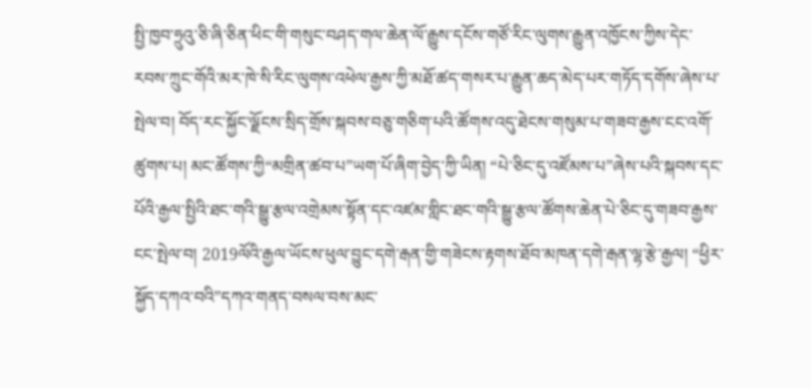སྤྱི་ཁྱབ་ཧྲུའུ་ཅི་ཞི་ཅིན་ཕིང་གི་གསུང་བཤད་གལ་ཆེན་ལོ་རྒྱུས་དངོས་གཙོ་རིང་ལུགས་རྒྱུན་འཁྱོངས་ཀྱིས་དེང་རབས་ཀྲུང་གོའི་མར་ཁེ་སི་རིང་ལུགས་འཕེལ་རྒྱས་ཀྱི་མཐོ་ཚད་གསར་པ་རྒྱུན་ཆད་མེད་པར་གཏོད་དགོས་ཞེས་པ་སྤེལ་བ། བོད་རང་སྐྱོང་ལྗོངས་སྲིད་གྲོས་སྐབས་བཅུ་གཅིག་པའི་ཚོགས་འདུ་ཐེངས་གསུམ་པ་གཟབ་རྒྱས་ངང་འགོ་ཚུགས་པ། མང་ཚོགས་ཀྱི“མགྲིན་ཚབ་པ”ཡག་པོ་ཞིག་བྱེད་ཀྱི་ཡིན། “པེ་ཅིང་དུ་འཛོམས་པ”ཞེས་པའི་སྐབས་དང་པོའི་རྒྱལ་སྤྱིའི་ཐང་གའི་སྒྱུ་རྩལ་འགྲེམས་སྟོན་དང་འཛམ་གླིང་ཐང་གའི་སྒྱུ་རྩལ་ཚོགས་ཆེན་པེ་ཅིང་དུ་གཟབ་རྒྱས་ངང་སྤེལ་བ། 2019ལོའི་རྒྱལ་ཡོངས་ཕུལ་བྱུང་དགེ་རྒན་གྱི་གཟེངས་རྟགས་ཐོབ་མཁན་དགེ་རྒན་ལྷ་རྩེ་རྒྱལ། “ཕྱིར་སྐྱོད་དཀའ་བའི”དཀའ་གནད་བསལ་བས་མང་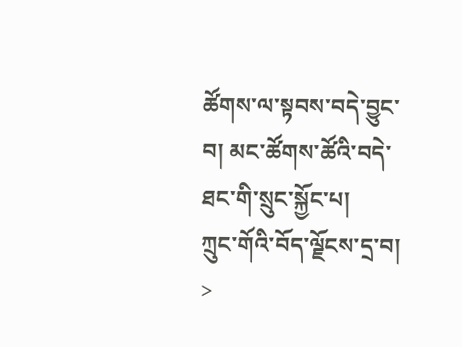ཚོགས་ལ་སྟབས་བདེ་བྱུང་བ། མང་ཚོགས་ཚོའི་བདེ་ཐང་གི་སྲུང་སྐྱོང་པ།
ཀྲུང་གོའི་བོད་ལྗོངས་དྲ་བ། >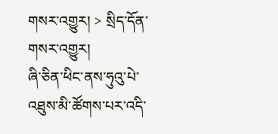གསར་འགྱུར། > སྲིད་དོན་གསར་འགྱུར།
ཞི་ཅིན་ཕིང་ནས་ཧུའུ་པེ་འཐུས་མི་ཚོགས་པར་འདི་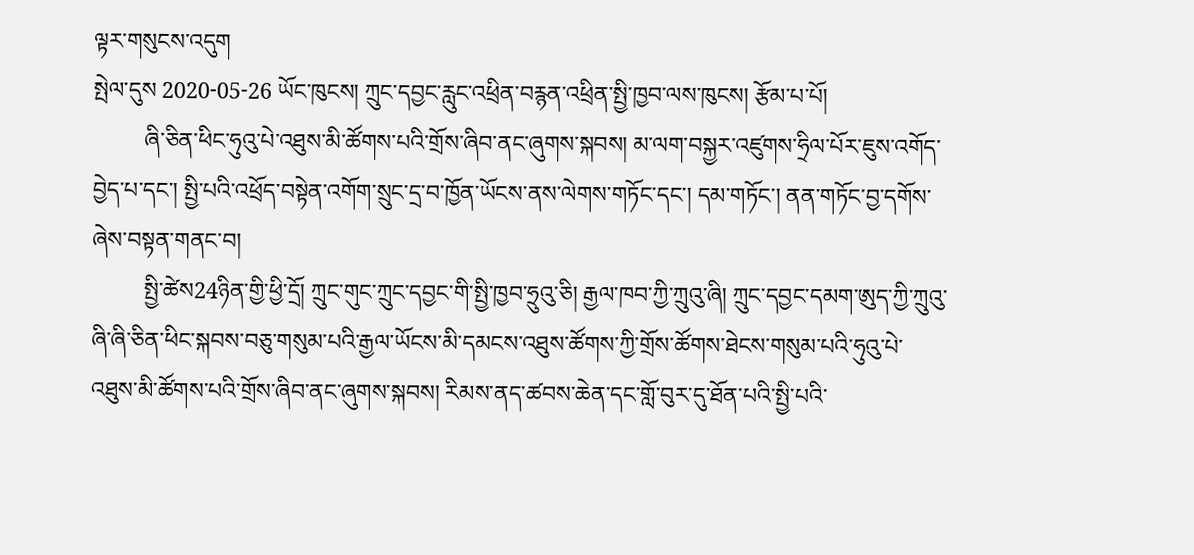ལྟར་གསུངས་འདུག
སྤེལ་དུས 2020-05-26 ཡོང་ཁུངས། ཀྲུང་དབྱང་རླུང་འཕྲིན་བརྙན་འཕྲིན་སྤྱི་ཁྱབ་ལས་ཁུངས། རྩོམ་པ་པོ།
         ཞི་ཅིན་ཕིང་ཧུའུ་པེ་འཐུས་མི་ཚོགས་པའི་གྲོས་ཞིབ་ནང་ཞུགས་སྐབས། མ་ལག་བསྐྱར་འཛུགས་ཧྲིལ་པོར་ཇུས་འགོད་བྱེད་པ་དང་། སྤྱི་པའི་འཕྲོད་བསྟེན་འགོག་སྲུང་དྲ་བ་ཁྱོན་ཡོངས་ནས་ལེགས་གཏོང་དང་། དམ་གཏོང་། ནན་གཏོང་བྱ་དགོས་ཞེས་བསྟན་གནང་བ།
         སྤྱི་ཚེས24ཉིན་གྱི་ཕྱི་དྲོ། ཀྲུང་གུང་ཀྲུང་དབྱང་གི་སྤྱི་ཁྱབ་ཧྲུའུ་ཅི། རྒྱལ་ཁབ་ཀྱི་ཀྲུའུ་ཞི། ཀྲུང་དབྱང་དམག་ཨུད་ཀྱི་ཀྲུའུ་ཞི་ཞི་ཅིན་ཕིང་སྐབས་བཅུ་གསུམ་པའི་རྒྱལ་ཡོངས་མི་དམངས་འཐུས་ཚོགས་ཀྱི་གྲོས་ཚོགས་ཐེངས་གསུམ་པའི་ཧུའུ་པེ་འཐུས་མི་ཚོགས་པའི་གྲོས་ཞིབ་ནང་ཞུགས་སྐབས། རིམས་ནད་ཚབས་ཆེན་དང་གློ་བུར་དུ་ཐོན་པའི་སྤྱི་པའི་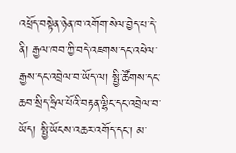འཕྲོད་བསྟེན་ཉེན་ཁ་འགོག་སེལ་བྱེད་པ་དེ་ནི། རྒྱལ་ཁབ་ཀྱི་བདེ་འཇགས་དང་འཕེལ་རྒྱས་དང་འབྲེལ་བ་ཡོད་ལ། སྤྱི་ཚོགས་དང་ཆབ་སྲིད་ཧྲིལ་པོའི་བརྟན་ལྷིང་དང་འབྲེལ་བ་ཡོད། སྤྱི་ཡོངས་འཆར་འགོད་དང་། མ་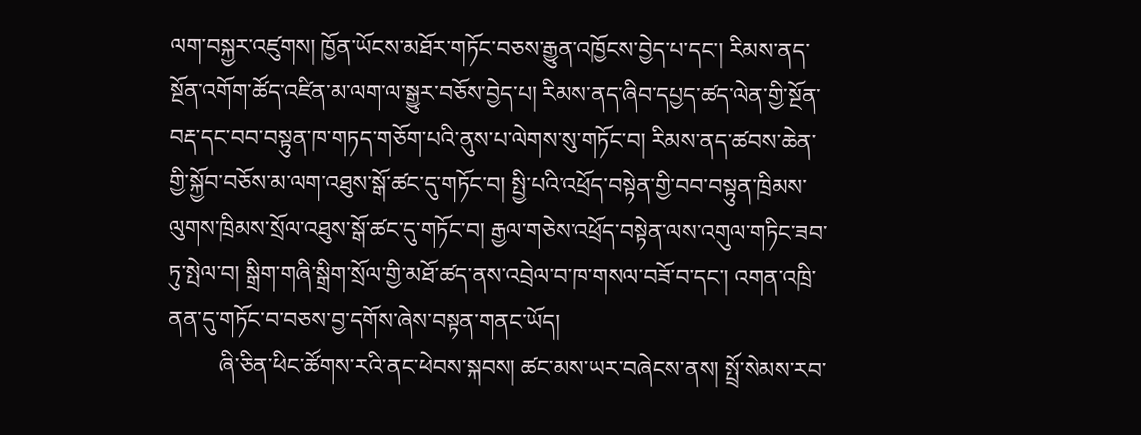ལག་བསྐྱར་འཛུགས། ཁྱོན་ཡོངས་མཐོར་གཏོང་བཅས་རྒྱུན་འཁྱོངས་བྱེད་པ་དང་། རིམས་ནད་སྔོན་འགོག་ཚོད་འཛིན་མ་ལག་ལ་སྒྱུར་བཅོས་བྱེད་པ། རིམས་ནད་ཞིབ་དཔྱད་ཚད་ལེན་གྱི་སྔོན་བརྡ་དང་བབ་བསྟུན་ཁ་གཏད་གཅོག་པའི་ནུས་པ་ལེགས་སུ་གཏོང་བ། རིམས་ནད་ཚབས་ཆེན་གྱི་སྐྱོབ་བཅོས་མ་ལག་འཐུས་སྒོ་ཚང་དུ་གཏོང་བ། སྤྱི་པའི་འཕྲོད་བསྟེན་གྱི་བབ་བསྟུན་ཁྲིམས་ལུགས་ཁྲིམས་སྲོལ་འཐུས་སྒོ་ཚང་དུ་གཏོང་བ། རྒྱལ་གཅེས་འཕྲོད་བསྟེན་ལས་འགུལ་གཏིང་ཟབ་ཏུ་སྤེལ་བ། སྒྲིག་གཞི་སྒྲིག་སྲོལ་གྱི་མཐོ་ཚད་ནས་འབྲེལ་བ་ཁ་གསལ་བཟོ་བ་དང་། འགན་འཁྲི་ནན་དུ་གཏོང་བ་བཅས་བྱ་དགོས་ཞེས་བསྟན་གནང་ཡོད།
         ཞི་ཅིན་ཕིང་ཚོགས་རའི་ནང་ཕེབས་སྐབས། ཚང་མས་ཡར་བཞེངས་ནས། སྤྲོ་སེམས་རབ་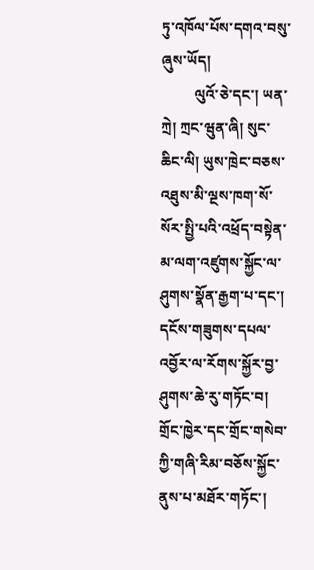ཏུ་འཁོལ་པོས་དགའ་བསུ་ཞུས་ཡོད།
         ལུའོ་ཅེ་དང་། ཡན་ཀྲེ། ཀྲང་ཝུན་ཞི། སུང་ཆིང་ལི། ཡུས་ཁྲེང་བཅས་འཐུས་མི་ལྔས་ཁག་སོ་སོར་སྤྱི་པའི་འཕྲོད་བསྟེན་མ་ལག་འཛུགས་སྐྱོང་ལ་ཤུགས་སྣོན་རྒྱག་པ་དང་། དངོས་གཟུགས་དཔལ་འབྱོར་ལ་རོགས་སྐྱོར་བྱ་ཤུགས་ཆེ་རུ་གཏོང་བ། གྲོང་ཁྱེར་དང་གྲོང་གསེབ་ཀྱི་གཞི་རིམ་བཅོས་སྐྱོང་ནུས་པ་མཐོར་གཏོང་།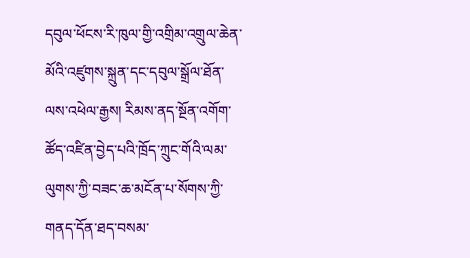དབུལ་ཕོངས་རི་ཁུལ་གྱི་འགྲིམ་འགྲུལ་ཆེན་མོའི་འཛུགས་སྐྲུན་དང་དབུལ་སྒྲོལ་ཐོན་ལས་འཕེལ་རྒྱས། རིམས་ནད་སྔོན་འགོག་ཚོད་འཛིན་བྱེད་པའི་ཁྲོད་ཀྲུང་གོའི་ལམ་ལུགས་ཀྱི་བཟང་ཆ་མངོན་པ་སོགས་ཀྱི་གནད་དོན་ཐད་བསམ་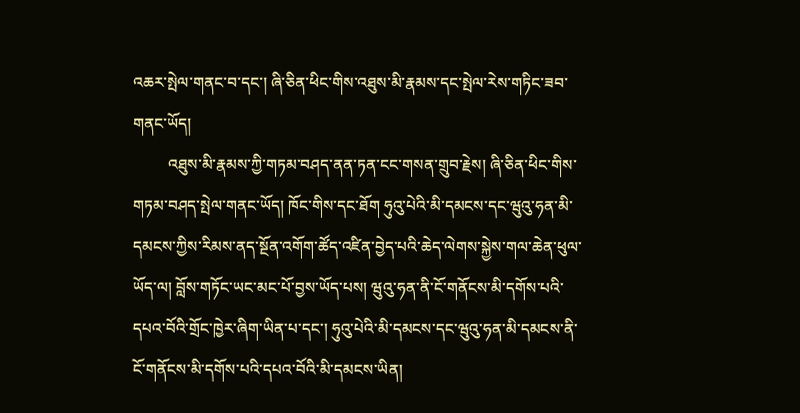འཆར་སྤེལ་གནང་བ་དང་། ཞི་ཅིན་ཕིང་གིས་འཐུས་མི་རྣམས་དང་སྤེལ་རེས་གཏིང་ཟབ་གནང་ཡོད།
         འཐུས་མི་རྣམས་ཀྱི་གཏམ་བཤད་ནན་ཏན་ངང་གསན་གྲུབ་རྗེས། ཞི་ཅིན་ཕིང་གིས་གཏམ་བཤད་སྤེལ་གནང་ཡོད། ཁོང་གིས་དང་ཐོག ཧུའུ་པེའི་མི་དམངས་དང་ཝུའུ་ཧན་མི་དམངས་ཀྱིས་རིམས་ནད་སྔོན་འགོག་ཚོད་འཛིན་བྱེད་པའི་ཆེད་ལེགས་སྐྱེས་གལ་ཆེན་ཕུལ་ཡོད་ལ། བློས་གཏོང་ཡང་མང་པོ་བྱས་ཡོད་པས། ཝུའུ་ཧན་ནི་ངོ་གནོངས་མི་དགོས་པའི་དཔའ་བོའི་གྲོང་ཁྱེར་ཞིག་ཡིན་པ་དང་། ཧུའུ་པེའི་མི་དམངས་དང་ཝུའུ་ཧན་མི་དམངས་ནི་ངོ་གནོངས་མི་དགོས་པའི་དཔའ་བོའི་མི་དམངས་ཡིན།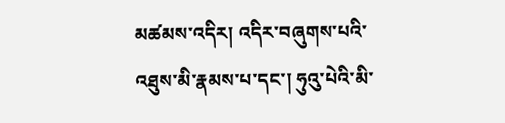མཚམས་འདིར། འདིར་བཞུགས་པའི་འཐུས་མི་རྣམས་པ་དང་། ཧུའུ་པེའི་མི་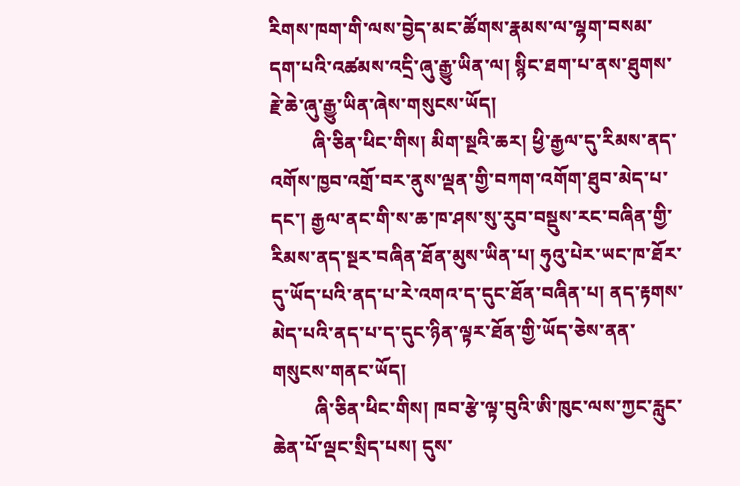རིགས་ཁག་གི་ལས་བྱེད་མང་ཚོགས་རྣམས་ལ་ལྷག་བསམ་དག་པའི་འཚམས་འདྲི་ཞུ་རྒྱུ་ཡིན་ལ། སྙིང་ཐག་པ་ནས་ཐུགས་རྗེ་ཆེ་ཞུ་རྒྱུ་ཡིན་ཞེས་གསུངས་ཡོད།
         ཞི་ཅིན་ཕིང་གིས། མིག་སྔའི་ཆར། ཕྱི་རྒྱལ་དུ་རིམས་ནད་འགོས་ཁྱབ་འགྲོ་བར་ནུས་ལྡན་གྱི་བཀག་འགོག་ཐུབ་མེད་པ་དང་། རྒྱལ་ནང་གི་ས་ཆ་ཁ་ཤས་སུ་རུབ་བསྡུས་རང་བཞིན་གྱི་རིམས་ནད་སྔར་བཞིན་ཐོན་མུས་ཡིན་པ། ཧུའུ་པེར་ཡང་ཁ་ཐོར་དུ་ཡོད་པའི་ནད་པ་རེ་འགའ་ད་དུང་ཐོན་བཞིན་པ། ནད་རྟགས་མེད་པའི་ནད་པ་ད་དུང་ཉིན་ལྟར་ཐོན་གྱི་ཡོད་ཅེས་ནན་གསུངས་གནང་ཡོད།
         ཞི་ཅིན་ཕིང་གིས། ཁབ་རྩེ་ལྟ་བུའི་ཨི་ཁུང་ལས་ཀྱང་རླུང་ཆེན་པོ་ལྡང་སྲིད་པས། དུས་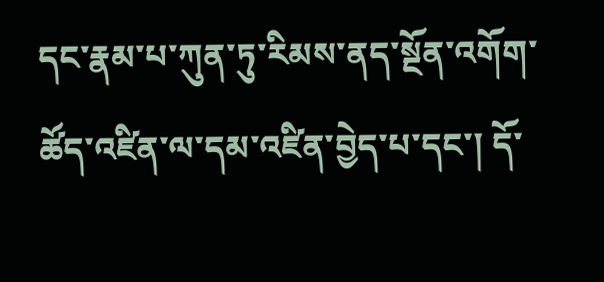དང་རྣམ་པ་ཀུན་ཏུ་རིམས་ནད་སྔོན་འགོག་ཚོད་འཛིན་ལ་དམ་འཛིན་བྱེད་པ་དང་། དོ་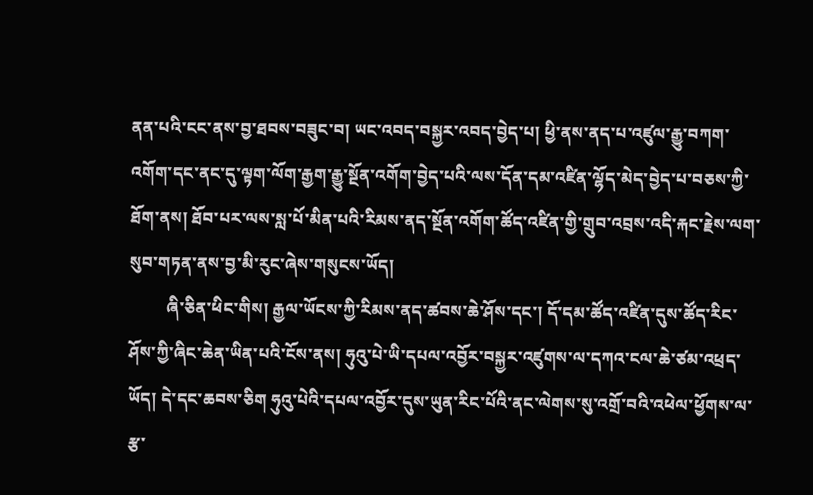ནན་པའི་ངང་ནས་བྱ་ཐབས་བཟུང་བ། ཡང་འབད་བསྐྱར་འབད་བྱེད་པ། ཕྱི་ནས་ནད་པ་འཛུལ་རྒྱུ་བཀག་འགོག་དང་ནང་དུ་ལྟག་ལོག་རྒྱག་རྒྱུ་སྔོན་འགོག་བྱེད་པའི་ལས་དོན་དམ་འཛིན་ལྷོད་མེད་བྱེད་པ་བཅས་ཀྱི་ཐོག་ནས། ཐོབ་པར་ལས་སླ་པོ་མིན་པའི་རིམས་ནད་སྔོན་འགོག་ཚོད་འཛིན་གྱི་གྲུབ་འབྲས་འདི་རྐང་རྗེས་ལག་སུབ་གཏན་ནས་བྱ་མི་རུང་ཞེས་གསུངས་ཡོད།
         ཞི་ཅིན་ཕིང་གིས། རྒྱལ་ཡོངས་ཀྱི་རིམས་ནད་ཚབས་ཆེ་ཤོས་དང་། དོ་དམ་ཚོད་འཛིན་དུས་ཚོད་རིང་ཤོས་ཀྱི་ཞིང་ཆེན་ཡིན་པའི་ངོས་ནས། ཧུའུ་པེ་ཡི་དཔལ་འབྱོར་བསྐྱར་འཛུགས་ལ་དཀའ་ངལ་ཆེ་ཙམ་འཕྲད་ཡོད། དེ་དང་ཆབས་ཅིག ཧུའུ་པེའི་དཔལ་འབྱོར་དུས་ཡུན་རིང་པོའི་ནང་ལེགས་སུ་འགྲོ་བའི་འཕེལ་ཕྱོགས་ལ་རྩ་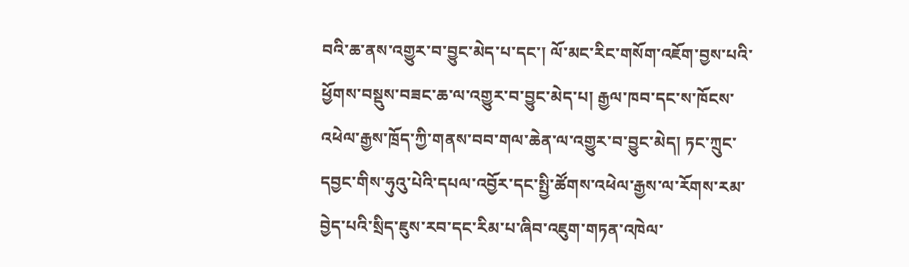བའི་ཆ་ནས་འགྱུར་བ་བྱུང་མེད་པ་དང་། ལོ་མང་རིང་གསོག་འཇོག་བྱས་པའི་ཕྱོགས་བསྡུས་བཟང་ཆ་ལ་འགྱུར་བ་བྱུང་མེད་པ། རྒྱལ་ཁབ་དང་ས་ཁོངས་འཕེལ་རྒྱས་ཁྲོད་ཀྱི་གནས་བབ་གལ་ཆེན་ལ་འགྱུར་བ་བྱུང་མེད། ཏང་ཀྲུང་དབྱང་གིས་ཧུའུ་པེའི་དཔལ་འབྱོར་དང་སྤྱི་ཚོགས་འཕེལ་རྒྱས་ལ་རོགས་རམ་བྱེད་པའི་སྲིད་ཇུས་རབ་དང་རིམ་པ་ཞིབ་འཇུག་གཏན་འཁེལ་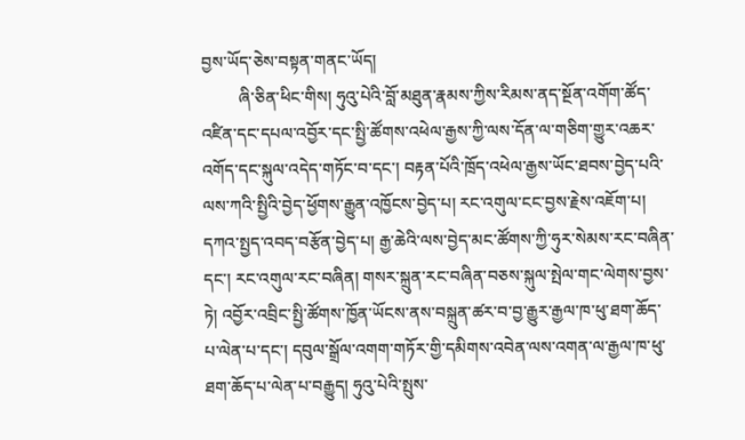བྱས་ཡོད་ཅེས་བསྟན་གནང་ཡོད།
         ཞི་ཅིན་ཕིང་གིས། ཧུའུ་པེའི་བློ་མཐུན་རྣམས་ཀྱིས་རིམས་ནད་སྔོན་འགོག་ཚོད་འཛིན་དང་དཔལ་འབྱོར་དང་སྤྱི་ཚོགས་འཕེལ་རྒྱས་ཀྱི་ལས་དོན་ལ་གཅིག་གྱུར་འཆར་འགོད་དང་སྐུལ་འདེད་གཏོང་བ་དང་། བརྟན་པོའི་ཁྲོད་འཕེལ་རྒྱས་ཡོང་ཐབས་བྱེད་པའི་ལས་ཀའི་སྤྱིའི་བྱེད་ཕྱོགས་རྒྱུན་འཁྱོངས་བྱེད་པ། རང་འགུལ་ངང་བྱས་རྗེས་འཇོག་པ། དཀའ་སྤྱད་འབད་བརྩོན་བྱེད་པ། རྒྱ་ཆེའི་ལས་བྱེད་མང་ཚོགས་ཀྱི་ཧུར་སེམས་རང་བཞིན་དང་། རང་འགུལ་རང་བཞིན། གསར་སྐྲུན་རང་བཞིན་བཅས་སྐུལ་སྤེལ་གང་ལེགས་བྱས་ཏེ། འབྱོར་འབྲིང་སྤྱི་ཚོགས་ཁྱོན་ཡོངས་ནས་བསྐྲུན་ཚར་བ་བྱ་རྒྱུར་རྒྱལ་ཁ་ཕུ་ཐག་ཆོད་པ་ལེན་པ་དང་། དབུལ་སྒྲོལ་འགག་གཏོར་གྱི་དམིགས་འབེན་ལས་འགན་ལ་རྒྱལ་ཁ་ཕུ་ཐག་ཆོད་པ་ལེན་པ་བརྒྱུད། ཧུའུ་པེའི་སྤུས་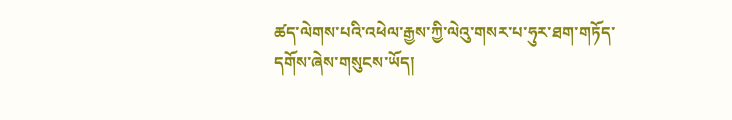ཚད་ལེགས་པའི་འཕེལ་རྒྱས་ཀྱི་ལེའུ་གསར་པ་ཧུར་ཐག་གཏོད་དགོས་ཞེས་གསུངས་ཡོད།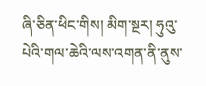ཞི་ཅིན་ཕིང་གིས། མིག་སྔར། ཧུའུ་པེའི་གལ་ཆེའི་ལས་འགན་ནི་ནུས་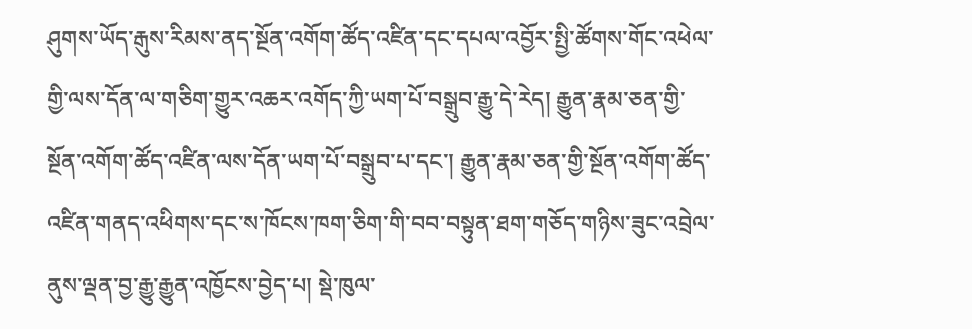ཤུགས་ཡོད་རྒུས་རིམས་ནད་སྔོན་འགོག་ཚོད་འཛིན་དང་དཔལ་འབྱོར་སྤྱི་ཚོགས་གོང་འཕེལ་གྱི་ལས་དོན་ལ་གཅིག་གྱུར་འཆར་འགོད་ཀྱི་ཡག་པོ་བསྒྲུབ་རྒྱུ་དེ་རེད། རྒྱུན་རྣམ་ཅན་གྱི་སྔོན་འགོག་ཚོད་འཛིན་ལས་དོན་ཡག་པོ་བསྒྲུབ་པ་དང་། རྒྱུན་རྣམ་ཅན་གྱི་སྔོན་འགོག་ཚོད་འཛིན་གནད་འཕིགས་དང་ས་ཁོངས་ཁག་ཅིག་གི་བབ་བསྟུན་ཐག་གཅོད་གཉིས་ཟུང་འབྲེལ་ནུས་ལྡན་བྱ་རྒྱུ་རྒྱུན་འཁྱོངས་བྱེད་པ། སྡེ་ཁུལ་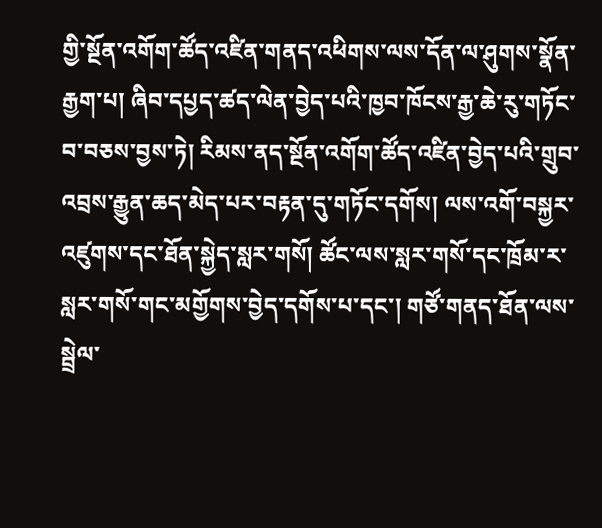གྱི་སྔོན་འགོག་ཚོད་འཛིན་གནད་འཕིགས་ལས་དོན་ལ་ཤུགས་སྣོན་རྒྱག་པ། ཞིབ་དཔྱད་ཚད་ལེན་བྱེད་པའི་ཁྱབ་ཁོངས་རྒྱ་ཆེ་རུ་གཏོང་བ་བཅས་བྱས་ཏེ། རིམས་ནད་སྔོན་འགོག་ཚོད་འཛིན་བྱེད་པའི་གྲུབ་འབྲས་རྒྱུན་ཆད་མེད་པར་བརྟན་དུ་གཏོང་དགོས། ལས་འགོ་བསྐྱར་འཛུགས་དང་ཐོན་སྐྱེད་སླར་གསོ། ཚོང་ལས་སླར་གསོ་དང་ཁྲོམ་ར་སླར་གསོ་གང་མགྱོགས་བྱེད་དགོས་པ་དང་། གཙོ་གནད་ཐོན་ལས་སྦྲེལ་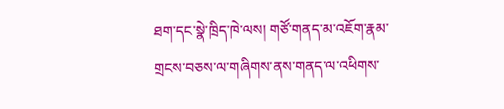ཐག་དང་སྣེ་ཁྲིད་ཁེ་ལས། གཙོ་གནད་མ་འཇོག་རྣམ་གྲངས་བཅས་ལ་གཞིགས་ནས་གནད་ལ་འཕིགས་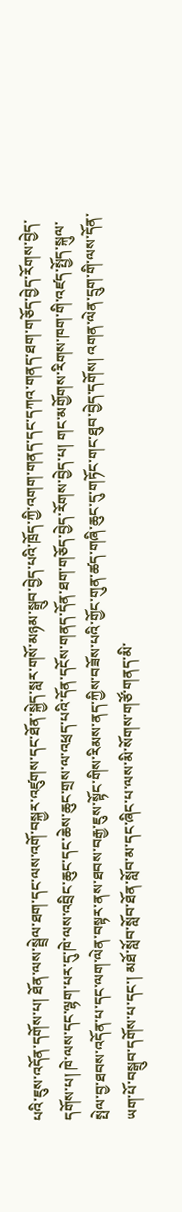པའི་ཇུས་འདོན་དགོས་པ། ཐོན་ལས་སྦྲེལ་ཐག་དང་ལས་འགོ་བསྐྱར་འཛུགས་དང་ཐོན་སྐྱེད་སླར་གསོ་མཉམ་སྒྲུབ་བྱེད་པའི་ཁྲོད་ཀྱི་འགག་གནད་དང་དཀའ་གནད་ཐག་གཅོད་བྱེད་རོགས་བྱེད་དགོས་པ། ཁེ་ལས་དང་ལྷག་པར་དུ་ཁེ་ལས་འབྲིང་ཆུང་དང་ཆེས་ཆུང་གྲས་ལ་འཕྲད་པའི་དོན་དངོས་གནད་དོན་ཐག་གཅོད་བྱེད་རོགས་བྱེད་པ། གང་མགྱོགས་རིགས་ཁག་གི་འཛད་སྤྱོད་སྐུལ་སྤེལ་བྱ་ཐབས་འདོན་པ་དང་ལག་ལེན་བསྟར་ནས་ཐབས་བརྒྱ་ཇུས་སྟོང་གིས་རིམས་ནད་ཀྱིས་བཟོས་པའི་གྱོང་གུན་ཚད་གཞི་ཆུང་དུ་གཏོང་གང་ཐུབ་བྱེད་དགོས། འགན་ལེན་དྲུག་གི་ལས་དོན་ཡག་པོ་བསྒྲུབ་དགོས་པ་དང་། མཐོ་སློབ་སློབ་ཐོན་སློབ་མ་དང་ཞིང་པ་ལས་མི་སོགས་གཙོ་གནད་མི་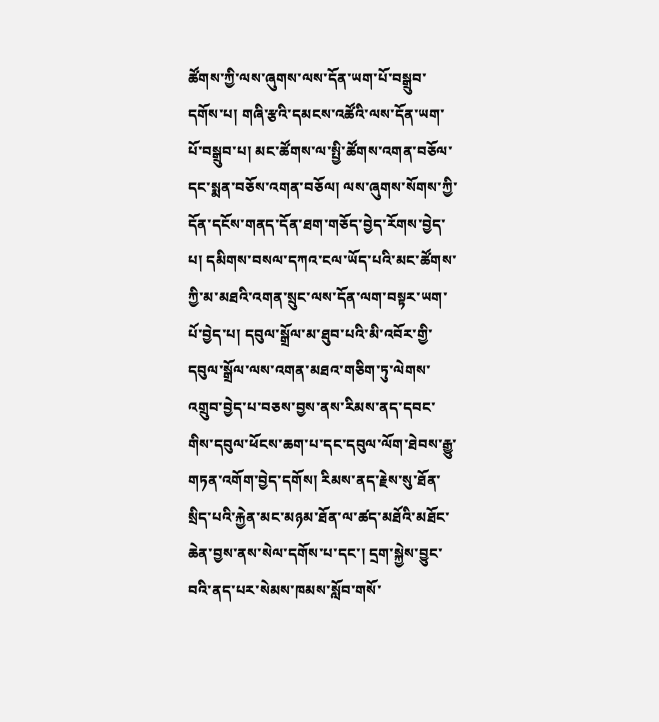ཚོགས་ཀྱི་ལས་ཞུགས་ལས་དོན་ཡག་པོ་བསྒྲུབ་དགོས་པ། གཞི་རྩའི་དམངས་འཚོའི་ལས་དོན་ཡག་པོ་བསྒྲུབ་པ། མང་ཚོགས་ལ་སྤྱི་ཚོགས་འགན་བཅོལ་དང་སྨན་བཅོས་འགན་བཅོལ། ལས་ཞུགས་སོགས་ཀྱི་དོན་དངོས་གནད་དོན་ཐག་གཅོད་བྱེད་རོགས་བྱེད་པ། དམིགས་བསལ་དཀའ་ངལ་ཡོད་པའི་མང་ཚོགས་ཀྱི་མ་མཐའི་འགན་སྲུང་ལས་དོན་ལག་བསྟར་ཡག་པོ་བྱེད་པ། དབུལ་སྒྲོལ་མ་ཐུབ་པའི་མི་འབོར་གྱི་དབུལ་སྒྲོལ་ལས་འགན་མཐའ་གཅིག་ཏུ་ལེགས་འགྲུབ་བྱེད་པ་བཅས་བྱས་ནས་རིམས་ནད་དབང་གིས་དབུལ་ཕོངས་ཆག་པ་དང་དབུལ་ལོག་ཐེབས་རྒྱུ་གཏན་འགོག་བྱེད་དགོས། རིམས་ནད་རྗེས་སུ་ཐོན་སྲིད་པའི་རྐྱེན་མང་མཉམ་ཐོན་ལ་ཚད་མཐོའི་མཐོང་ཆེན་བྱས་ནས་སེལ་དགོས་པ་དང་། དྲག་སྐྱེས་བྱུང་བའི་ནད་པར་སེམས་ཁམས་སློབ་གསོ་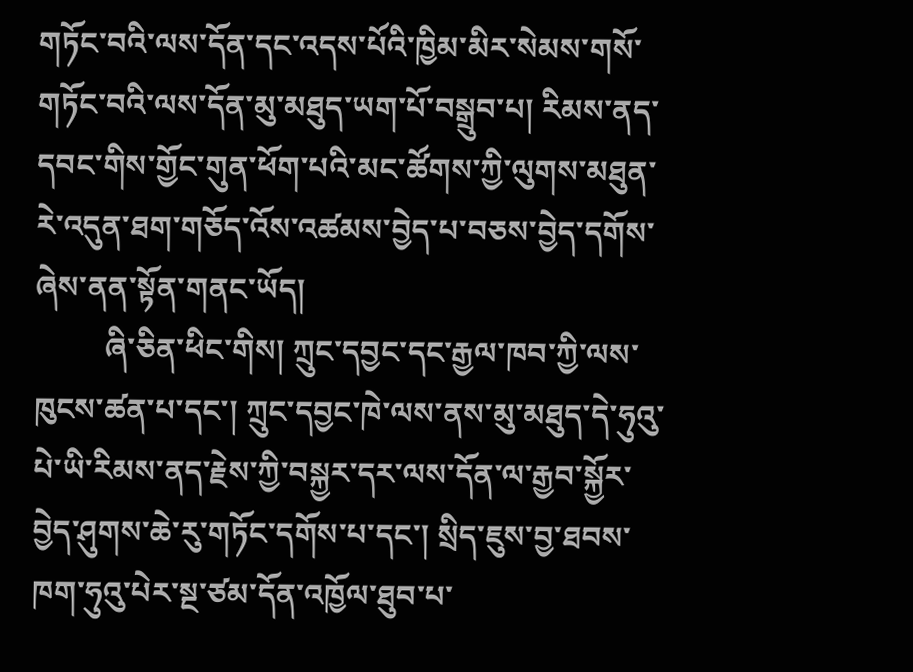གཏོང་བའི་ལས་དོན་དང་འདས་པོའི་ཁྱིམ་མིར་སེམས་གསོ་གཏོང་བའི་ལས་དོན་མུ་མཐུད་ཡག་པོ་བསྒྲུབ་པ། རིམས་ནད་དབང་གིས་གྱོང་གུན་ཕོག་པའི་མང་ཚོགས་ཀྱི་ལུགས་མཐུན་རེ་འདུན་ཐག་གཅོད་འོས་འཚམས་བྱེད་པ་བཅས་བྱེད་དགོས་ཞེས་ནན་སྟོན་གནང་ཡོད།
         ཞི་ཅིན་ཕིང་གིས། ཀྲུང་དབྱང་དང་རྒྱལ་ཁབ་ཀྱི་ལས་ཁུངས་ཚན་པ་དང་། ཀྲུང་དབྱང་ཁེ་ལས་ནས་མུ་མཐུད་དེ་ཧུའུ་པེ་ཡི་རིམས་ནད་རྗེས་ཀྱི་བསྐྱར་དར་ལས་དོན་ལ་རྒྱབ་སྐྱོར་བྱེད་ཤུགས་ཆེ་རུ་གཏོང་དགོས་པ་དང་། སྲིད་ཇུས་བྱ་ཐབས་ཁག་ཧུའུ་པེར་སྔ་ཙམ་དོན་འཁྱོལ་ཐུབ་པ་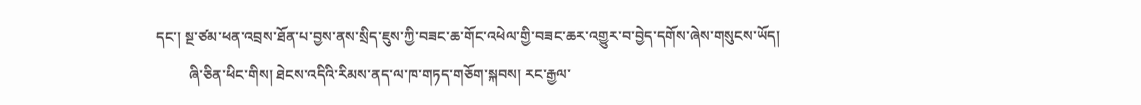དང་། སྔ་ཙམ་ཕན་འབྲས་ཐོན་པ་བྱས་ནས་སྲིད་ཇུས་ཀྱི་བཟང་ཆ་གོང་འཕེལ་གྱི་བཟང་ཆར་འགྱུར་བ་བྱེད་དགོས་ཞེས་གསུངས་ཡོད།
         ཞི་ཅིན་ཕིང་གིས། ཐེངས་འདིའི་རིམས་ནད་ལ་ཁ་གཏད་གཅོག་སྐབས། རང་རྒྱལ་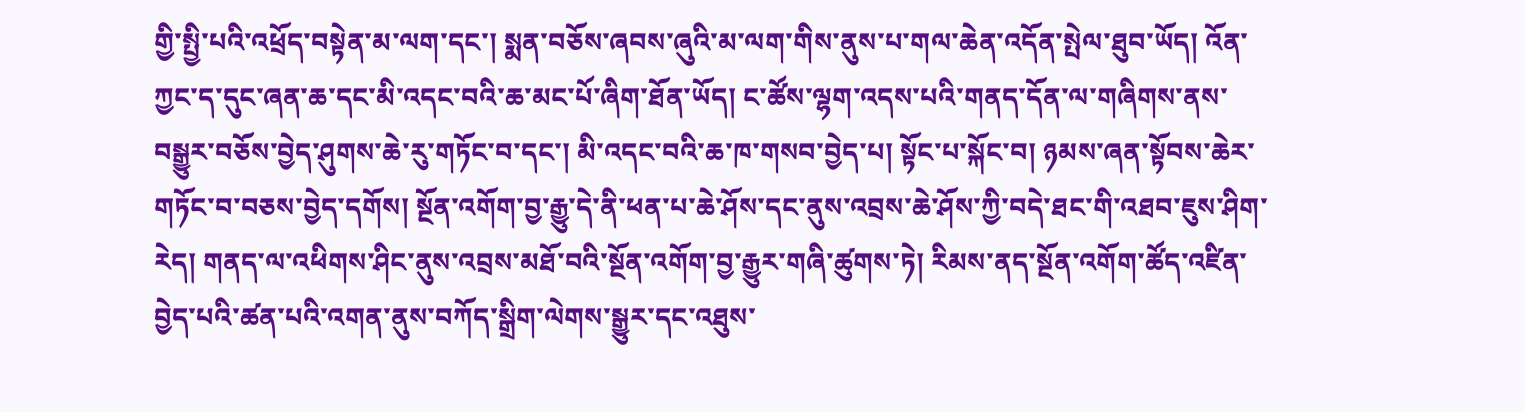གྱི་སྤྱི་པའི་འཕྲོད་བསྟེན་མ་ལག་དང་། སྨན་བཅོས་ཞབས་ཞུའི་མ་ལག་གིས་ནུས་པ་གལ་ཆེན་འདོན་སྤེལ་ཐུབ་ཡོད། འོན་ཀྱང་ད་དུང་ཞན་ཆ་དང་མི་འདང་བའི་ཆ་མང་པོ་ཞིག་ཐོན་ཡོད། ང་ཚོས་ལྷག་འདས་པའི་གནད་དོན་ལ་གཞིགས་ནས་བསྒྱུར་བཅོས་བྱེད་ཤུགས་ཆེ་རུ་གཏོང་བ་དང་། མི་འདང་བའི་ཆ་ཁ་གསབ་བྱེད་པ། སྟོང་པ་སྐོང་བ། ཉམས་ཞན་སྟོབས་ཆེར་གཏོང་བ་བཅས་བྱེད་དགོས། སྔོན་འགོག་བྱ་རྒྱུ་དེ་ནི་ཕན་པ་ཆེ་ཤོས་དང་ནུས་འབྲས་ཆེ་ཤོས་ཀྱི་བདེ་ཐང་གི་འཐབ་ཇུས་ཤིག་རེད། གནད་ལ་འཕིགས་ཤིང་ནུས་འབྲས་མཐོ་བའི་སྔོན་འགོག་བྱ་རྒྱུར་གཞི་ཚུགས་ཏེ། རིམས་ནད་སྔོན་འགོག་ཚོད་འཛིན་བྱེད་པའི་ཚན་པའི་འགན་ནུས་བཀོད་སྒྲིག་ལེགས་སྒྱུར་དང་འཐུས་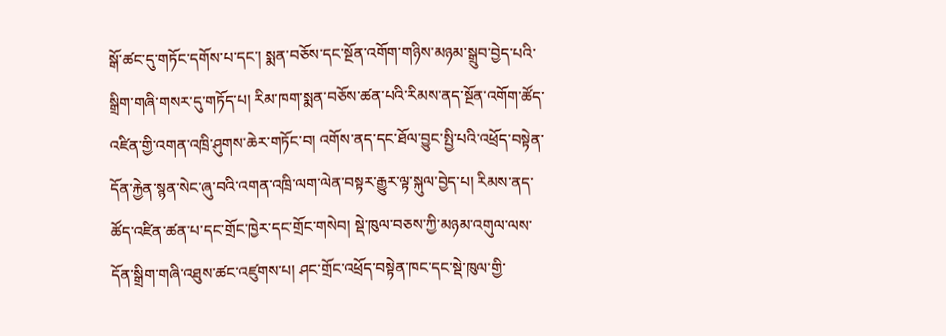སྒོ་ཚང་དུ་གཏོང་དགོས་པ་དང་། སྨན་བཅོས་དང་སྔོན་འགོག་གཉིས་མཉམ་སྒྲུབ་བྱེད་པའི་སྒྲིག་གཞི་གསར་དུ་གཏོད་པ། རིམ་ཁག་སྨན་བཅོས་ཚན་པའི་རིམས་ནད་སྔོན་འགོག་ཚོད་འཛིན་གྱི་འགན་འཁྲི་ཤུགས་ཆེར་གཏོང་བ། འགོས་ནད་དང་ཐོལ་བྱུང་སྤྱི་པའི་འཕྲོད་བསྟེན་དོན་རྐྱེན་སྙན་སེང་ཞུ་བའི་འགན་འཁྲི་ལག་ལེན་བསྟར་རྒྱུར་ལྟ་སྐུལ་བྱེད་པ། རིམས་ནད་ཚོད་འཛིན་ཚན་པ་དང་གྲོང་ཁྱེར་དང་གྲོང་གསེབ། སྡེ་ཁུལ་བཅས་ཀྱི་མཉམ་འགུལ་ལས་དོན་སྒྲིག་གཞི་འཐུས་ཚང་འཛུགས་པ། ཤང་གྲོང་འཕྲོད་བསྟེན་ཁང་དང་སྡེ་ཁུལ་གྱི་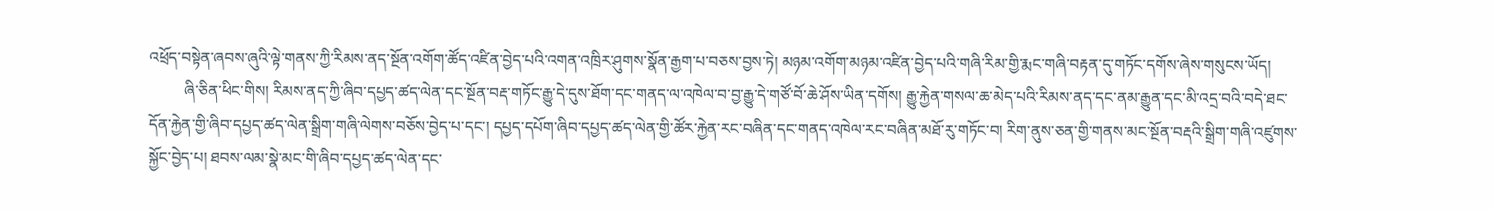འཕྲོད་བསྟེན་ཞབས་ཞུའི་ལྟེ་གནས་ཀྱི་རིམས་ནད་སྔོན་འགོག་ཚོད་འཛིན་བྱེད་པའི་འགན་འཁྲིར་ཤུགས་སྣོན་རྒྱག་པ་བཅས་བྱས་ཏེ། མཉམ་འགོག་མཉམ་འཛིན་བྱེད་པའི་གཞི་རིམ་གྱི་རྨང་གཞི་བརྟན་དུ་གཏོང་དགོས་ཞེས་གསུངས་ཡོད།
         ཞི་ཅིན་ཕིང་གིས། རིམས་ནད་ཀྱི་ཞིབ་དཔྱད་ཚད་ལེན་དང་སྔོན་བརྡ་གཏོང་རྒྱུ་དེ་དུས་ཐོག་དང་གནད་ལ་འཁེལ་བ་བྱ་རྒྱུ་དེ་གཙོ་བོ་ཆེ་ཤོས་ཡིན་དགོས། རྒྱུ་རྐྱེན་གསལ་ཆ་མེད་པའི་རིམས་ནད་དང་ནམ་རྒྱུན་དང་མི་འདྲ་བའི་བདེ་ཐང་དོན་རྐྱེན་གྱི་ཞིབ་དཔྱད་ཚད་ལེན་སྒྲིག་གཞི་ལེགས་བཅོས་བྱེད་པ་དང་། དཔྱད་དཔོག་ཞིབ་དཔྱད་ཚད་ལེན་གྱི་ཚོར་རྐྱེན་རང་བཞིན་དང་གནད་འཁེལ་རང་བཞིན་མཐོ་རུ་གཏོང་བ། རིག་ནུས་ཅན་གྱི་གནས་མང་སྔོན་བརྡའི་སྒྲིག་གཞི་འཛུགས་སྐྱོང་བྱེད་པ། ཐབས་ལམ་སྣེ་མང་གི་ཞིབ་དཔྱད་ཚད་ལེན་དང་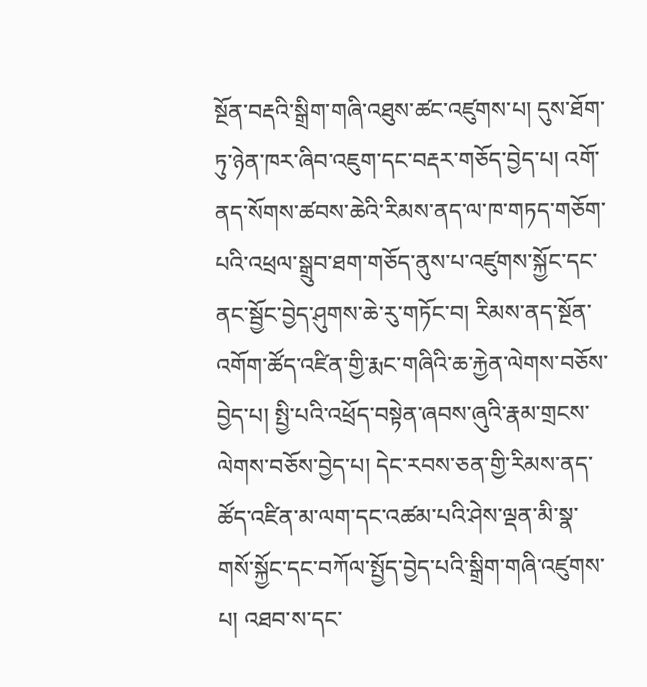སྔོན་བརྡའི་སྒྲིག་གཞི་འཐུས་ཚང་འཛུགས་པ། དུས་ཐོག་ཏུ་ཉེན་ཁར་ཞིབ་འཇུག་དང་བརྡར་གཅོད་བྱེད་པ། འགོ་ནད་སོགས་ཚབས་ཆེའི་རིམས་ནད་ལ་ཁ་གཏད་གཅོག་པའི་འཕྲལ་སྒྲུབ་ཐག་གཅོད་ནུས་པ་འཛུགས་སྐྱོང་དང་ནང་སྦྱོང་བྱེད་ཤུགས་ཆེ་རུ་གཏོང་བ། རིམས་ནད་སྔོན་འགོག་ཚོད་འཛིན་གྱི་རྨང་གཞིའི་ཆ་རྐྱེན་ལེགས་བཅོས་བྱེད་པ། སྤྱི་པའི་འཕྲོད་བསྟེན་ཞབས་ཞུའི་རྣམ་གྲངས་ལེགས་བཅོས་བྱེད་པ། དེང་རབས་ཅན་གྱི་རིམས་ནད་ཚོད་འཛིན་མ་ལག་དང་འཚམ་པའི་ཤེས་ལྡན་མི་སྣ་གསོ་སྐྱོང་དང་བཀོལ་སྤྱོད་བྱེད་པའི་སྒྲིག་གཞི་འཛུགས་པ། འཐབ་ས་དང་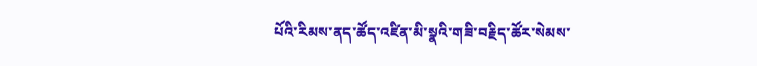པོའི་རིམས་ནད་ཚོད་འཛིན་མི་སྣའི་གཟི་བརྗིད་ཚོར་སེམས་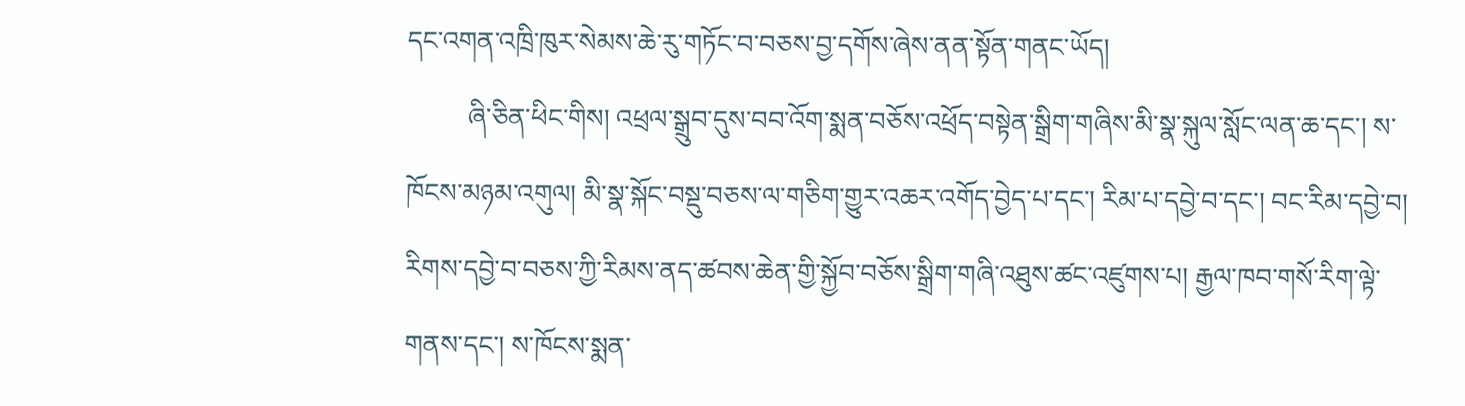དང་འགན་འཁྲི་ཁུར་སེམས་ཆེ་རུ་གཏོང་བ་བཅས་བྱ་དགོས་ཞེས་ནན་སྟོན་གནང་ཡོད།
         ཞི་ཅིན་ཕིང་གིས། འཕྲལ་སྒྲུབ་དུས་བབ་འོག་སྨན་བཅོས་འཕྲོད་བསྟེན་སྒྲིག་གཞིས་མི་སྣ་སྐུལ་སློང་ལན་ཆ་དང་། ས་ཁོངས་མཉམ་འགུལ། མི་སྣ་སྐོང་བསྡུ་བཅས་ལ་གཅིག་གྱུར་འཆར་འགོད་བྱེད་པ་དང་། རིམ་པ་དབྱེ་བ་དང་། བང་རིམ་དབྱེ་བ། རིགས་དབྱེ་བ་བཅས་ཀྱི་རིམས་ནད་ཚབས་ཆེན་གྱི་སྐྱོབ་བཅོས་སྒྲིག་གཞི་འཐུས་ཚང་འཛུགས་པ། རྒྱལ་ཁབ་གསོ་རིག་ལྟེ་གནས་དང་། ས་ཁོངས་སྨན་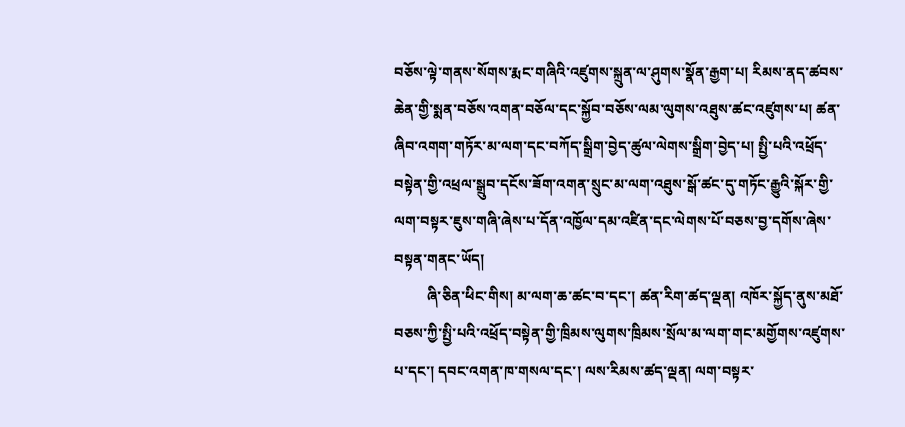བཅོས་ལྟེ་གནས་སོགས་རྨང་གཞིའི་འཛུགས་སྐྲུན་ལ་ཤུགས་སྣོན་རྒྱག་པ། རིམས་ནད་ཚབས་ཆེན་གྱི་སྨན་བཅོས་འགན་བཅོལ་དང་སྐྱོབ་བཅོས་ལམ་ལུགས་འཐུས་ཚང་འཛུགས་པ། ཚན་ཞིབ་འགག་གཏོར་མ་ལག་དང་བཀོད་སྒྲིག་བྱེད་ཚུལ་ལེགས་སྒྲིག་བྱེད་པ། སྤྱི་པའི་འཕྲོད་བསྟེན་གྱི་འཕྲལ་སྒྲུབ་དངོས་ཟོག་འགན་སྲུང་མ་ལག་འཐུས་སྒོ་ཚང་དུ་གཏོང་རྒྱུའི་སྐོར་གྱི་ལག་བསྟར་ཇུས་གཞི་ཞེས་པ་དོན་འཁྱོལ་དམ་འཛིན་དང་ལེགས་པོ་བཅས་བྱ་དགོས་ཞེས་བསྟན་གནང་ཡོད།
         ཞི་ཅིན་ཕིང་གིས། མ་ལག་ཆ་ཚང་བ་དང་། ཚན་རིག་ཚད་ལྡན། འཁོར་སྐྱོད་ནུས་མཐོ་བཅས་ཀྱི་སྤྱི་པའི་འཕྲོད་བསྟེན་གྱི་ཁྲིམས་ལུགས་ཁྲིམས་སྲོལ་མ་ལག་གང་མགྱོགས་འཛུགས་པ་དང་། དབང་འགན་ཁ་གསལ་དང་། ལས་རིམས་ཚད་ལྡན། ལག་བསྟར་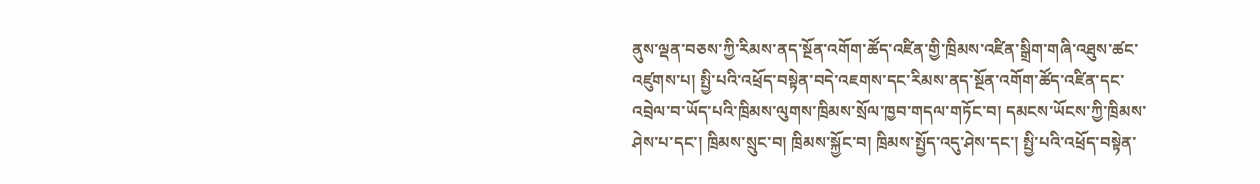ནུས་ལྡན་བཅས་ཀྱི་རིམས་ནད་སྔོན་འགོག་ཚོད་འཛིན་གྱི་ཁྲིམས་འཛིན་སྒྲིག་གཞི་འཐུས་ཚང་འཛུགས་པ། སྤྱི་པའི་འཕྲོད་བསྟེན་བདེ་འཇགས་དང་རིམས་ནད་སྔོན་འགོག་ཚོད་འཛིན་དང་འབྲེལ་བ་ཡོད་པའི་ཁྲིམས་ལུགས་ཁྲིམས་སྲོལ་ཁྱབ་གདལ་གཏོང་བ། དམངས་ཡོངས་ཀྱི་ཁྲིམས་ཤེས་པ་དང་། ཁྲིམས་སྲུང་བ། ཁྲིམས་སྐྱོང་བ། ཁྲིམས་སྤྱོད་འདུ་ཤེས་དང་། སྤྱི་པའི་འཕྲོད་བསྟེན་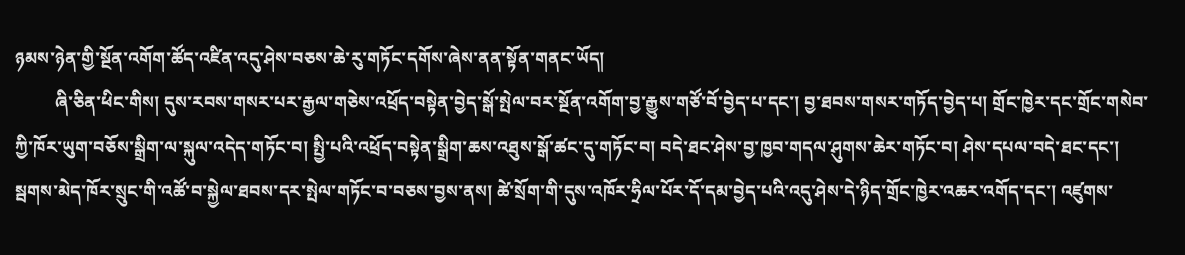ཉམས་ཉེན་གྱི་སྔོན་འགོག་ཚོད་འཛིན་འདུ་ཤེས་བཅས་ཆེ་རུ་གཏོང་དགོས་ཞེས་ནན་སྟོན་གནང་ཡོད།
         ཞི་ཅིན་ཕིང་གིས། དུས་རབས་གསར་པར་རྒྱལ་གཅེས་འཕྲོད་བསྟེན་བྱེད་སྒོ་སྤེལ་བར་སྔོན་འགོག་བྱ་རྒྱུས་གཙོ་བོ་བྱེད་པ་དང་། བྱ་ཐབས་གསར་གཏོད་བྱེད་པ། གྲོང་ཁྱེར་དང་གྲོང་གསེབ་ཀྱི་ཁོར་ཡུག་བཅོས་སྒྲིག་ལ་སྐུལ་འདེད་གཏོང་བ། སྤྱི་པའི་འཕྲོད་བསྟེན་སྒྲིག་ཆས་འཐུས་སྒོ་ཚང་དུ་གཏོང་བ། བདེ་ཐང་ཤེས་བྱ་ཁྱབ་གདལ་ཤུགས་ཆེར་གཏོང་བ། ཤེས་དཔལ་བདེ་ཐང་དང་། སྦགས་མེད་ཁོར་སྲུང་གི་འཚོ་བ་སྐྱེལ་ཐབས་དར་སྤེལ་གཏོང་བ་བཅས་བྱས་ནས། ཚེ་སྲོག་གི་དུས་འཁོར་ཧྲིལ་པོར་དོ་དམ་བྱེད་པའི་འདུ་ཤེས་དེ་ཉིད་གྲོང་ཁྱེར་འཆར་འགོད་དང་། འཛུགས་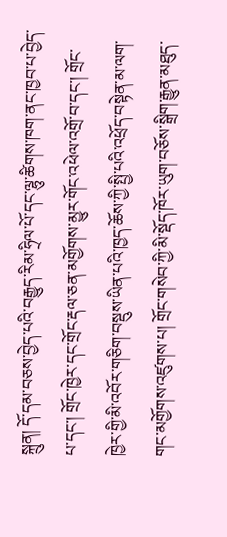སྐྲུན། དོ་དམ་བཅས་བྱེད་པའི་བརྒྱུད་རིམ་ཧྲིལ་པོ་དང་ལྷུ་ཚིགས་ཁག་ནང་ཁྱབ་པ་བྱེད་པ་དང་། གྲོང་ཁྱེར་དང་གྲོང་རྡལ་ཅན་མགྱོགས་མྱུར་གོང་འཕེལ་འགྲོ་བ་དང་། གྲོང་ཁྱེར་གྱི་མི་འབོར་གཅིག་བསྡུས་ཡིན་པའི་ཁྱད་ཆོས་ཀྱི་སྤྱི་པའི་འཕྲོད་བསྟེན་མ་ལག་གང་མགྱོགས་འཛུགས་པ། གྲོང་གསེབ་ཀྱི་མི་སྡོད་ཁོར་ཡུག་བཅོས་སྒྲིག་རྒྱུན་མཐུད་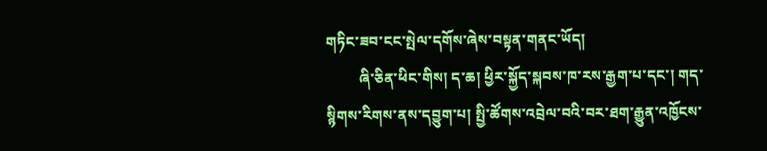གཏིང་ཟབ་ངང་སྤེལ་དགོས་ཞེས་བསྟན་གནང་ཡོད།
         ཞི་ཅིན་ཕིང་གིས། ད་ཆ། ཕྱིར་སྐྱོད་སྐབས་ཁ་རས་རྒྱག་པ་དང་། གད་སྙིགས་རིགས་ནས་དབྱུག་པ། སྤྱི་ཚོགས་འབྲེལ་བའི་བར་ཐག་རྒྱུན་འཁྱོངས་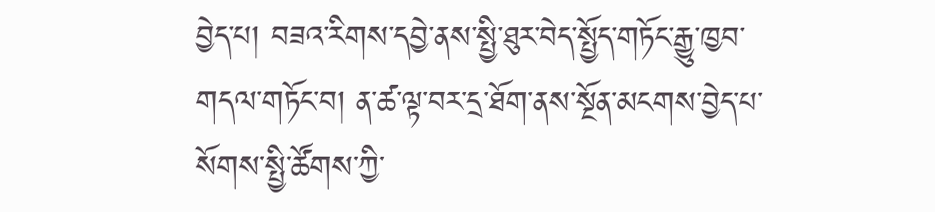བྱེད་པ། བཟའ་རིགས་དབྱེ་ནས་སྤྱི་ཐུར་བེད་སྤྱོད་གཏོང་རྒྱུ་ཁྱབ་གདལ་གཏོང་བ། ན་ཚ་ལྟ་བར་དྲ་ཐོག་ནས་སྔོན་མངགས་བྱེད་པ་སོགས་སྤྱི་ཚོགས་ཀྱི་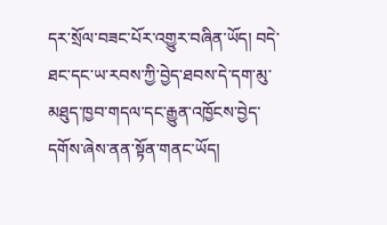དར་སྲོལ་བཟང་པོར་འགྱུར་བཞིན་ཡོད། བདེ་ཐང་དང་ཡ་རབས་ཀྱི་བྱེད་ཐབས་དེ་དག་མུ་མཐུད་ཁྱབ་གདལ་དང་རྒྱུན་འཁྱོངས་བྱེད་དགོས་ཞེས་ནན་སྟོན་གནང་ཡོད།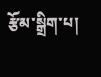རྩོམ་སྒྲིག་པ།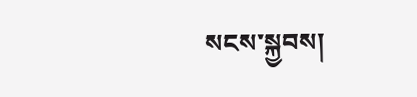སངས་སྐྱབས།